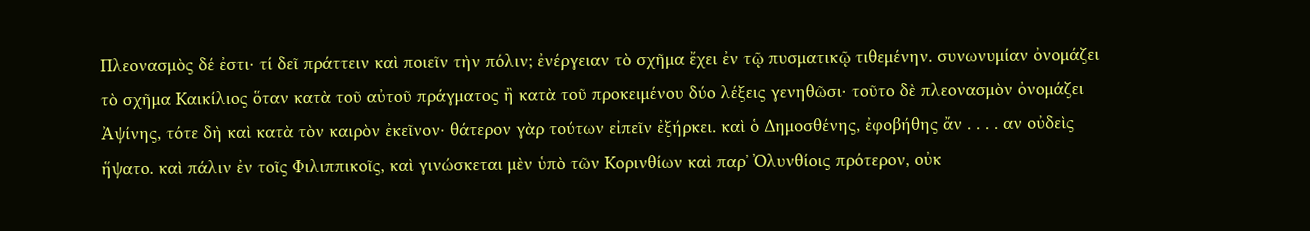Πλεονασμὸς δέ ἐστι· τί δεῖ πράττειν καὶ ποιεῖν τὴν πόλιν; ἐνέργειαν τὸ σχῆμα ἔχει ἐν τῷ πυσματικῷ τιθεμένην. συνωνυμίαν ὀνομάζει τὸ σχῆμα Καικίλιος ὅταν κατὰ τοῦ αὐτοῦ πράγματος ἢ κατὰ τοῦ προκειμένου δύο λέξεις γενηθῶσι· τοῦτο δὲ πλεονασμὸν ὀνομάζει Ἀψίνης, τότε δὴ καὶ κατὰ τὸν καιρὸν ἐκεῖνον· θάτερον γὰρ τούτων εἰπεῖν ἐξήρκει. καὶ ὁ Δημοσθένης, ἐφοβήθης ἄν . . . . αν οὐδεὶς ἥψατο. καὶ πάλιν ἐν τοῖς Φιλιππικοῖς, καὶ γινώσκεται μὲν ὑπὸ τῶν Κορινθίων καὶ παρ᾽ Ὀλυνθίοις πρότερον, οὐκ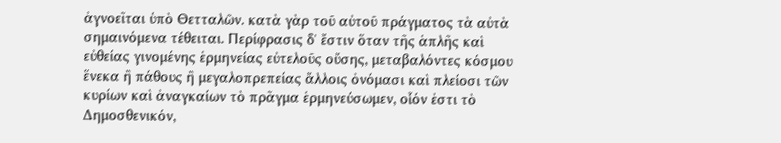ἀγνοεῖται ὑπὸ Θετταλῶν. κατὰ γὰρ τοῦ αὐτοῦ πράγματος τὰ αὐτὰ σημαινόμενα τέθειται. Περίφρασις δ᾽ ἔστιν ὅταν τῆς ἁπλῆς καὶ εὐθείας γινομένης ἑρμηνείας εὐτελοῦς οὔσης, μεταβαλόντες κόσμου ἕνεκα ἢ πάθους ἢ μεγαλοπρεπείας ἄλλοις ὀνόμασι καὶ πλείοσι τῶν κυρίων καὶ ἀναγκαίων τὸ πρᾶγμα ἑρμηνεύσωμεν, οἷόν ἐστι τὸ Δημοσθενικόν,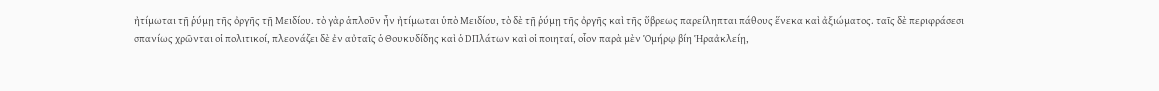ἠτίμωται τῇ ῥύμῃ τῆς ὀργῆς τῇ Μειδίου. τὸ γὰρ ἁπλοῦν ἦν ἠτίμωται ὑπὸ Μειδίου, τὸ δὲ τῇ ῥύμῃ τῆς ὀργῆς καὶ τῆς ὕβρεως παρείληπται πάθους ἕνεκα καὶ ἀξιώματος. ταῖς δὲ περιφράσεσι σπανίως χρῶνται οἱ πολιτικοί, πλεονάζει δὲ ἐν αὐταῖς ὁ Θουκυδίδης καὶ ὁ DΠλάτων καὶ οἱ ποιηταί, οἷον παρὰ μὲν Ὁμήρῳ βίη Ἡραἀκλείῃ,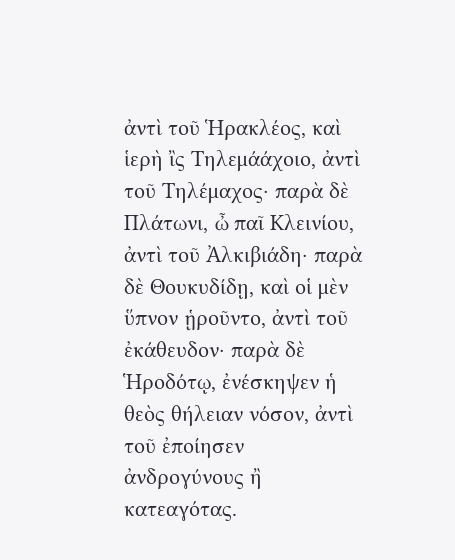ἀντὶ τοῦ Ἡρακλέος, καὶ ἱερὴ ἲς Τηλεμάάχοιο, ἀντὶ τοῦ Τηλέμαχος· παρὰ δὲ Πλάτωνι, ὦ παῖ Κλεινίου, ἀντὶ τοῦ Ἀλκιβιάδη· παρὰ δὲ Θουκυδίδῃ, καὶ οἱ μὲν ὕπνον ᾑροῦντο, ἀντὶ τοῦ ἐκάθευδον· παρὰ δὲ Ἡροδότῳ, ἐνέσκηψεν ἡ θεὸς θήλειαν νόσον, ἀντὶ τοῦ ἐποίησεν ἀνδρογύνους ἢ κατεαγότας.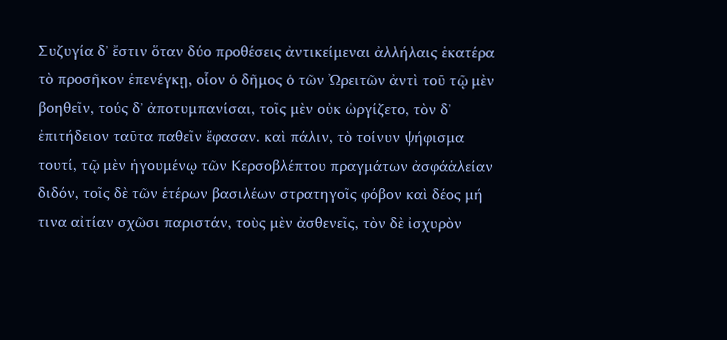Συζυγία δ᾽ ἔστιν ὅταν δύο προθέσεις ἀντικείμεναι ἀλλήλαις ἑκατέρα τὸ προσῆκον ἐπενέγκῃ, οἷον ὁ δῆμος ὁ τῶν Ὠρειτῶν ἀντὶ τοῦ τῷ μὲν βοηθεῖν, τούς δ᾽ ἀποτυμπανίσαι, τοῖς μὲν οὐκ ὠργίζετο, τὸν δ᾽ ἐπιτήδειον ταῦτα παθεῖν ἔφασαν. καὶ πάλιν, τὸ τοίνυν ψήφισμα τουτί, τῷ μὲν ἡγουμένῳ τῶν Κερσοβλέπτου πραγμάτων ἀσφάἁλείαν διδόν, τοῖς δὲ τῶν ἑτέρων βασιλέων στρατηγοῖς φόβον καὶ δέος μή τινα αἰτίαν σχῶσι παριστάν, τοὺς μὲν ἀσθενεῖς, τὸν δὲ ἰσχυρὸν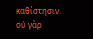καθίστησιν. οὐ γὰρ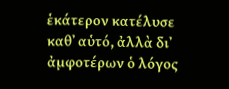ἑκάτερον κατέλυσε καθ᾽ αὑτό, ἀλλὰ δι᾽ ἀμφοτέρων ὁ λόγος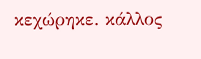κεχώρηκε. κάλλος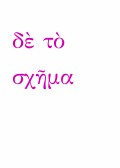δὲ τὸ σχῆμα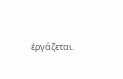ἐργάζεται.